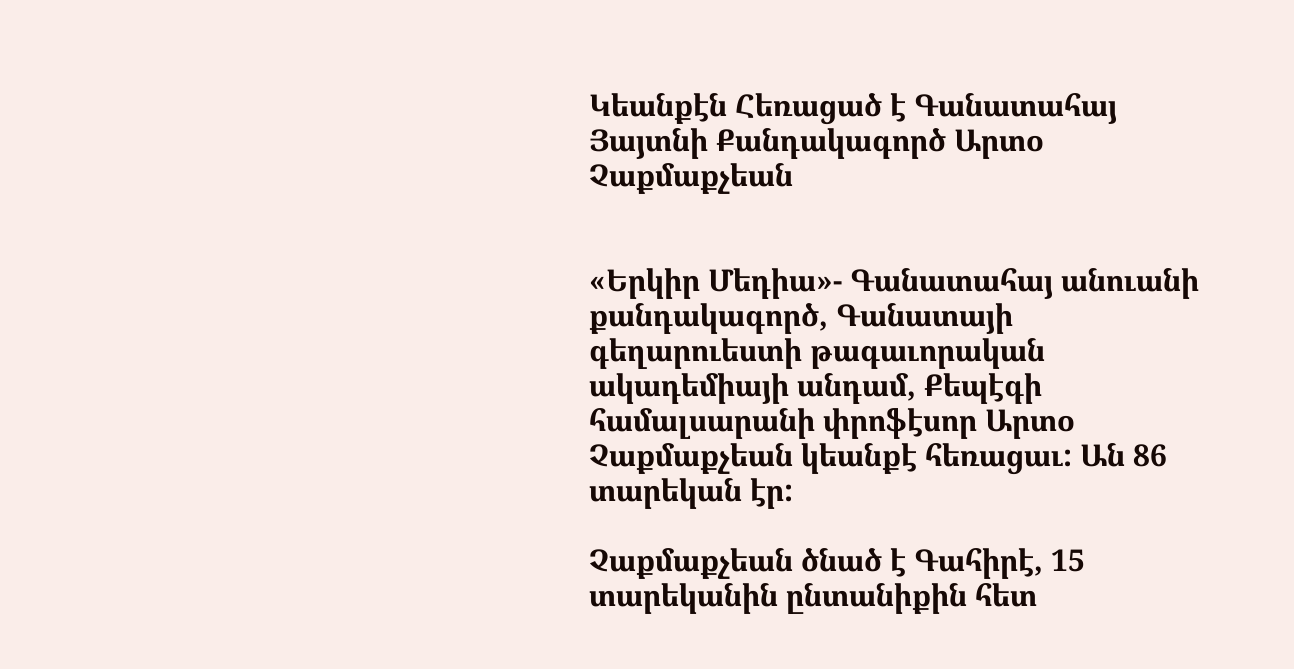Կեանքէն Հեռացած է Գանատահայ Յայտնի Քանդակագործ Արտօ Չաքմաքչեան


«Երկիր Մեդիա»- Գանատահայ անուանի քանդակագործ, Գանատայի գեղարուեստի թագաւորական ակադեմիայի անդամ, Քեպէգի համալսարանի փրոֆէսոր Արտօ Չաքմաքչեան կեանքէ հեռացաւ: Ան 86 տարեկան էր:

Չաքմաքչեան ծնած է Գահիրէ, 15 տարեկանին ընտանիքին հետ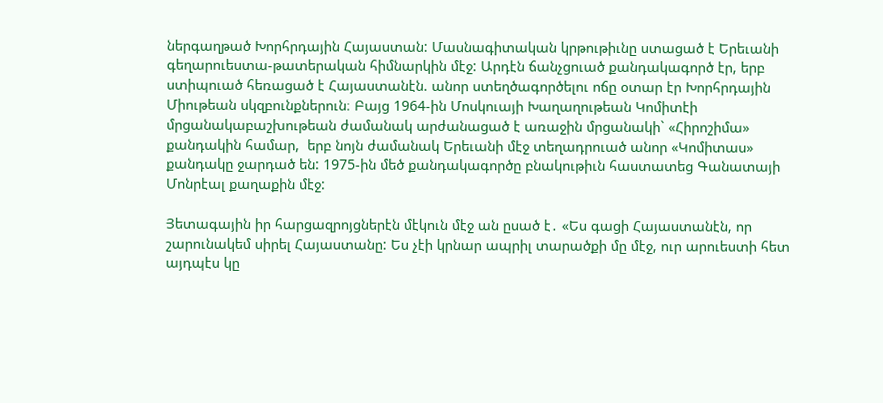ներգաղթած Խորհրդային Հայաստան: Մասնագիտական կրթութիւնը ստացած է Երեւանի գեղարուեստա-թատերական հիմնարկին մէջ: Արդէն ճանչցուած քանդակագործ էր, երբ ստիպուած հեռացած է Հայաստանէն. անոր ստեղծագործելու ոճը օտար էր Խորհրդային Միութեան սկզբունքներուն։ Բայց 1964-ին Մոսկուայի Խաղաղութեան Կոմիտէի մրցանակաբաշխութեան ժամանակ արժանացած է առաջին մրցանակի` «Հիրոշիմա» քանդակին համար,  երբ նոյն ժամանակ Երեւանի մէջ տեղադրուած անոր «Կոմիտաս» քանդակը ջարդած են: 1975-ին մեծ քանդակագործը բնակութիւն հաստատեց Գանատայի Մոնրէալ քաղաքին մէջ:

Յետագային իր հարցազրոյցներէն մէկուն մէջ ան ըսած է․ «Ես գացի Հայաստանէն, որ շարունակեմ սիրել Հայաստանը: Ես չէի կրնար ապրիլ տարածքի մը մէջ, ուր արուեստի հետ այդպէս կը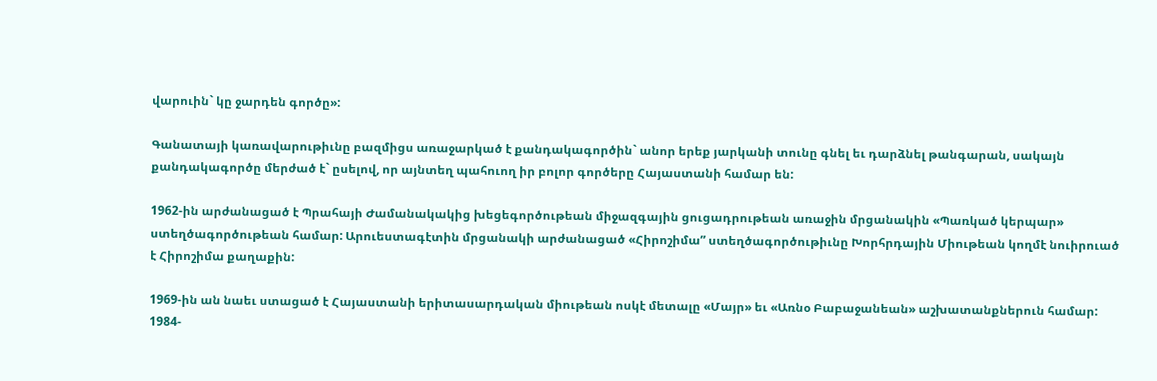վարուին` կը ջարդեն գործը»:

Գանատայի կառավարութիւնը բազմիցս առաջարկած է քանդակագործին` անոր երեք յարկանի տունը գնել եւ դարձնել թանգարան, սակայն քանդակագործը մերժած է` ըսելով, որ այնտեղ պահուող իր բոլոր գործերը Հայաստանի համար են:

1962-ին արժանացած է Պրահայի Ժամանակակից խեցեգործութեան միջազգային ցուցադրութեան առաջին մրցանակին «Պառկած կերպար» ստեղծագործութեան համար: Արուեստագէտին մրցանակի արժանացած «Հիրոշիմա” ստեղծագործութիւնը Խորհրդային Միութեան կողմէ նուիրուած է Հիրոշիմա քաղաքին:

1969-ին ան նաեւ ստացած է Հայաստանի երիտասարդական միութեան ոսկէ մետալը «Մայր» եւ «Առնօ Բաբաջանեան» աշխատանքներուն համար: 1984-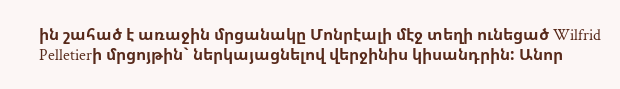ին շահած է առաջին մրցանակը Մոնրէալի մէջ տեղի ունեցած Wilfrid Pelletierի մրցոյթին` ներկայացնելով վերջինիս կիսանդրին: Անոր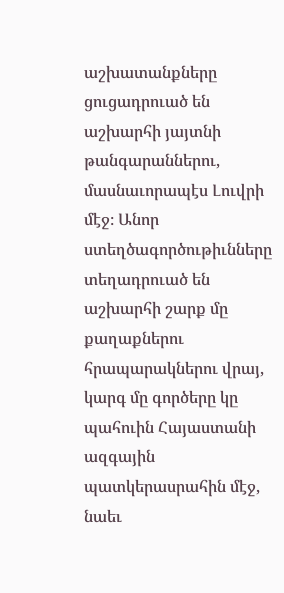աշխատանքները ցուցադրուած են աշխարհի յայտնի թանգարաններու, մասնաւորապէս Լուվրի մէջ։ Անոր ստեղծագործութիւնները տեղադրուած են աշխարհի շարք մը քաղաքներու հրապարակներու վրայ, կարգ մը գործերը կը պահուին Հայաստանի ազգային պատկերասրահին մէջ, նաեւ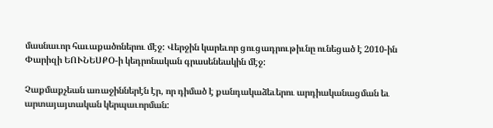մասնաւոր հաւաքածոներու մէջ: Վերջին կարեւոր ցուցադրութիւնը ունեցած է 2010-ին Փարիզի ԵՈՒՆԵՍՔՕ-ի կեդրոնական գրասենեակին մէջ:

Չաքմաքչեան առաջիններէն էր, որ դիմած է քանդակաձեւերու արդիականացման եւ արտայայտական կերպաւորման: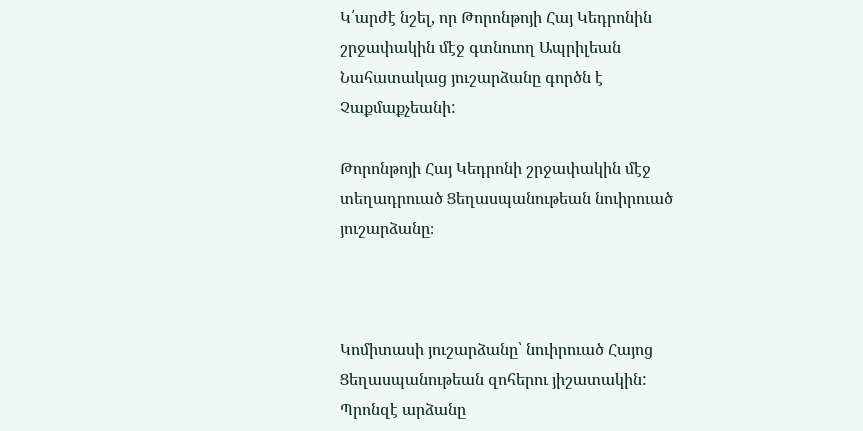Կ՛արժէ նշել, որ Թորոնթոյի Հայ Կեդրոնին շրջափակին մէջ գտնուող Ապրիլեան Նահատակաց յուշարձանը գործն է Չաքմաքչեանի:

Թորոնթոյի Հայ Կեդրոնի շրջափակին մէջ տեղադրուած Ցեղասպանութեան նուիրուած յուշարձանը։



Կոմիտասի յուշարձանը՝ նուիրուած Հայոց Ցեղասպանութեան զոհերու յիշատակին: Պրոնզէ արձանը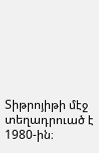Տիթրոյիթի մէջ տեղադրուած է 1980-ին։